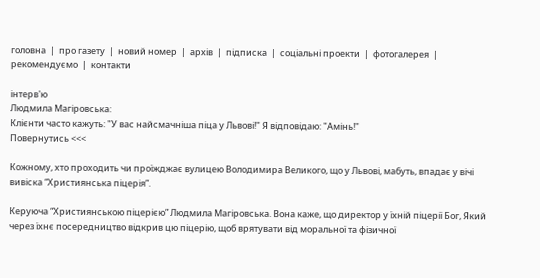головна  |  про газету  |  новий номер  |  архів  |  підписка  |  соціальні проекти  |  фотогалерея  |  рекомендуємо  |  контакти

інтерв'ю
Людмила Магіровська:
Клієнти часто кажуть: "У вас найсмачніша піца у Львові!" Я відповідаю: "Амінь!"
Повернутись <<<

Кожному, хто проходить чи проїжджає вулицею Володимира Великого, що у Львові, мабуть, впадає у вічі вивіска “Християнська піцерія”.

Керуюча “Християнською піцерією” Людмила Магіровська. Вона каже, що директор у їхній піцерії Бог, Який через їхнє посередництво відкрив цю піцерію, щоб врятувати від моральної та фізичної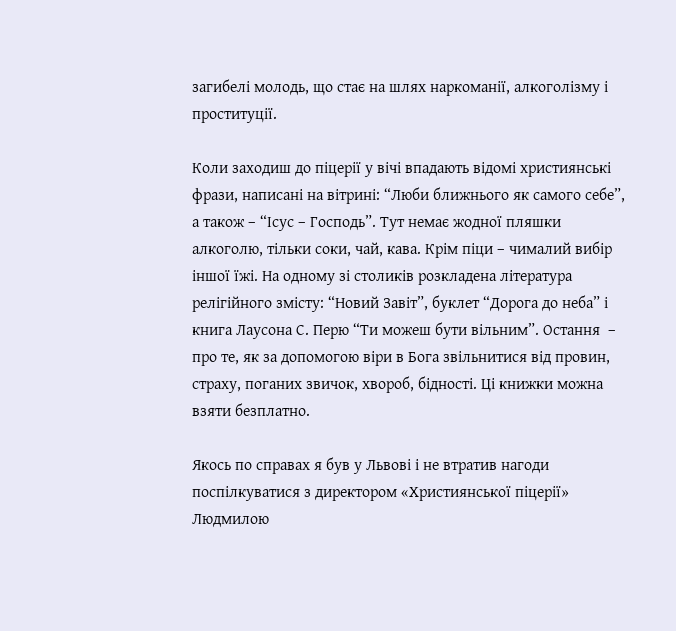загибелі молодь, що стає на шлях наркоманії, алкоголізму і проституції.

Коли заходиш до піцерії у вічі впадають відомі християнські фрази, написані на вітрині: “Люби ближнього як самого себе”, а також – “Ісус – Господь”. Тут немає жодної пляшки алкоголю, тільки соки, чай, кава. Крім піци – чималий вибір іншої їжі. На одному зі столиків розкладена література релігійного змісту: “Новий Завіт”, буклет “Дорога до неба” і книга Лаусона С. Перю “Ти можеш бути вільним”. Остання  – про те, як за допомогою віри в Бога звільнитися від провин, страху, поганих звичок, хвороб, бідності. Ці книжки можна взяти безплатно.

Якось по справах я був у Львові і не втратив нагоди поспілкуватися з директором «Християнської піцерії» Людмилою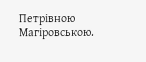Петрівною Магіровською.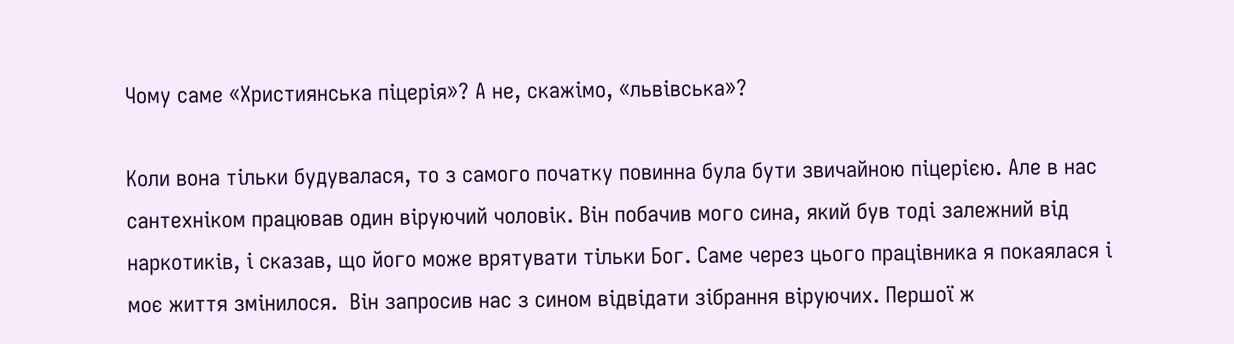Чому саме «Християнська піцерія»? А не, скажімо, «львівська»?

Коли вона тільки будувалася, то з самого початку повинна була бути звичайною піцерією. Але в нас сантехніком працював один віруючий чоловік. Він побачив мого сина, який був тоді залежний від наркотиків, і сказав, що його може врятувати тільки Бог. Саме через цього працівника я покаялася і моє життя змінилося.  Він запросив нас з сином відвідати зібрання віруючих. Першої ж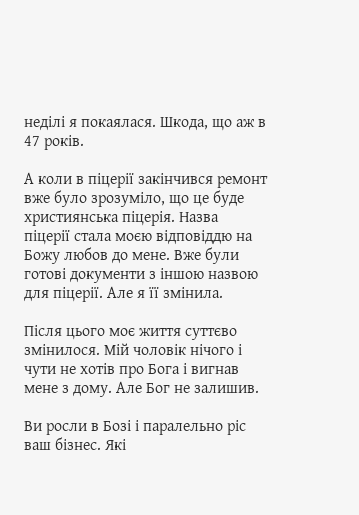неділі я покаялася. Шкода, що аж в 47 років.

А коли в піцерії закінчився ремонт вже було зрозуміло, що це буде християнська піцерія. Назва піцерії стала моєю відповіддю на Божу любов до мене. Вже були готові документи з іншою назвою для піцерії. Але я її змінила.

Після цього моє життя суттєво змінилося. Мій чоловік нічого і чути не хотів про Бога і вигнав мене з дому. Але Бог не залишив.

Ви росли в Бозі і паралельно ріс ваш бізнес. Які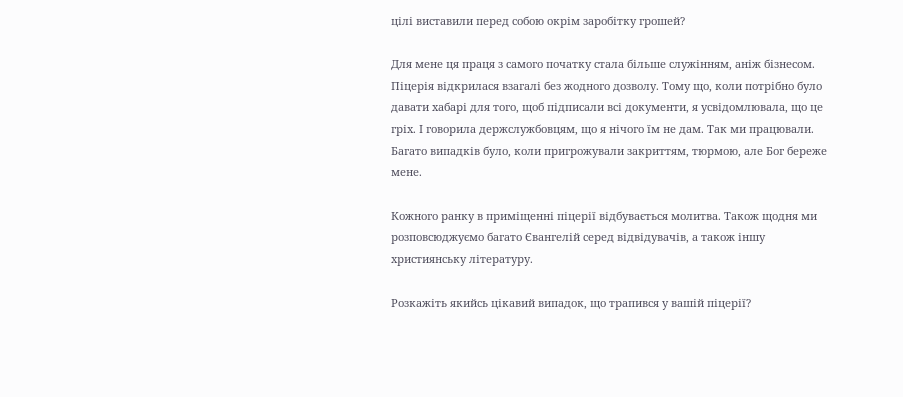цілі виставили перед собою окрім заробітку грошей?

Для мене ця праця з самого початку стала більше служінням, аніж бізнесом. Піцерія відкрилася взагалі без жодного дозволу. Тому що, коли потрібно було давати хабарі для того, щоб підписали всі документи, я усвідомлювала, що це гріх. І говорила держслужбовцям, що я нічого їм не дам. Так ми працювали. Багато випадків було, коли пригрожували закриттям, тюрмою, але Бог береже мене.

Кожного ранку в приміщенні піцерії відбувається молитва. Також щодня ми розповсюджуємо багато Євангелій серед відвідувачів, а також іншу християнську літературу.

Розкажіть якийсь цікавий випадок, що трапився у вашій піцерії?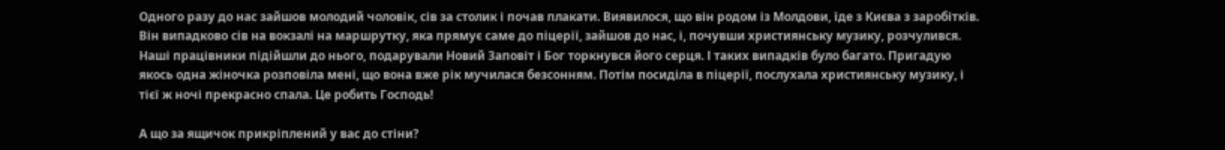Одного разу до нас зайшов молодий чоловік, сів за столик і почав плакати. Виявилося, що він родом із Молдови, їде з Києва з заробітків. Він випадково сів на вокзалі на маршрутку, яка прямує саме до піцерії, зайшов до нас, і, почувши християнську музику, розчулився. Наші працівники підійшли до нього, подарували Новий Заповіт і Бог торкнувся його серця. І таких випадків було багато. Пригадую якось одна жіночка розповіла мені, що вона вже рік мучилася безсонням. Потім посиділа в піцерії, послухала християнську музику, і тієї ж ночі прекрасно спала. Це робить Господь!

А що за ящичок прикріплений у вас до стіни?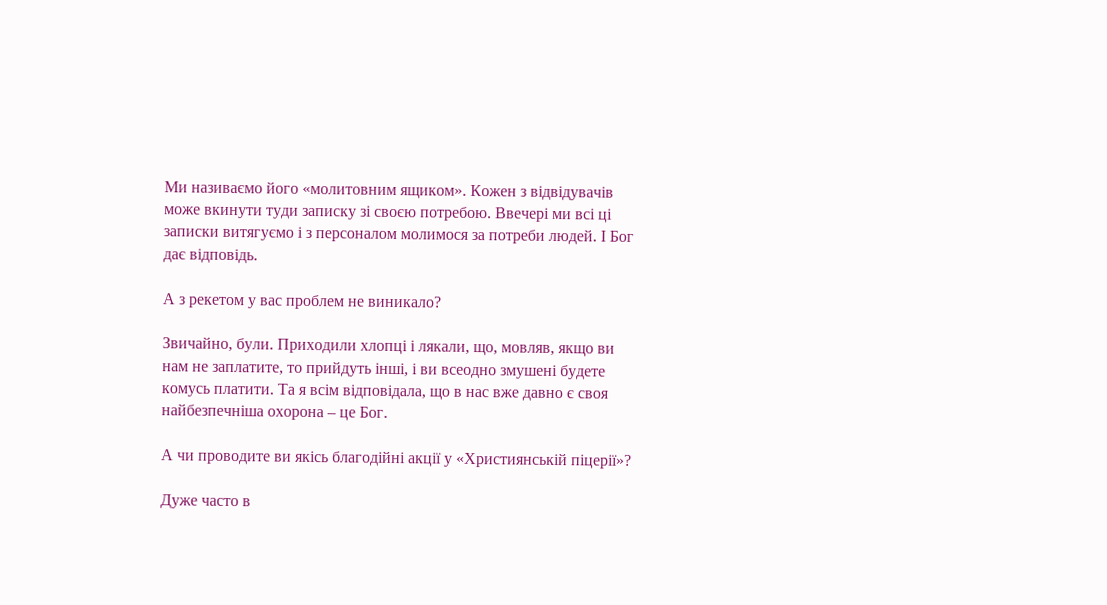Ми називаємо його «молитовним ящиком». Кожен з відвідувачів може вкинути туди записку зі своєю потребою. Ввечері ми всі ці записки витягуємо і з персоналом молимося за потреби людей. І Бог дає відповідь.

А з рекетом у вас проблем не виникало?

Звичайно, були. Приходили хлопці і лякали, що, мовляв, якщо ви нам не заплатите, то прийдуть інші, і ви всеодно змушені будете комусь платити. Та я всім відповідала, що в нас вже давно є своя  найбезпечніша охорона – це Бог.

А чи проводите ви якісь благодійні акції у «Християнській піцерії»?

Дуже часто в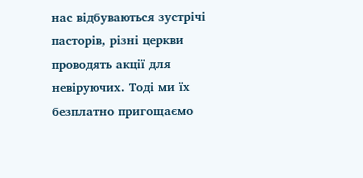нас відбуваються зустрічі пасторів, різні церкви проводять акції для невіруючих. Тоді ми їх безплатно пригощаємо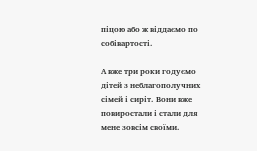піцою або ж віддаємо по собівартості.

А вже три роки годуємо дітей з неблагополучних сімей і сиріт. Вони вже повиростали і стали для мене зовсім своїми.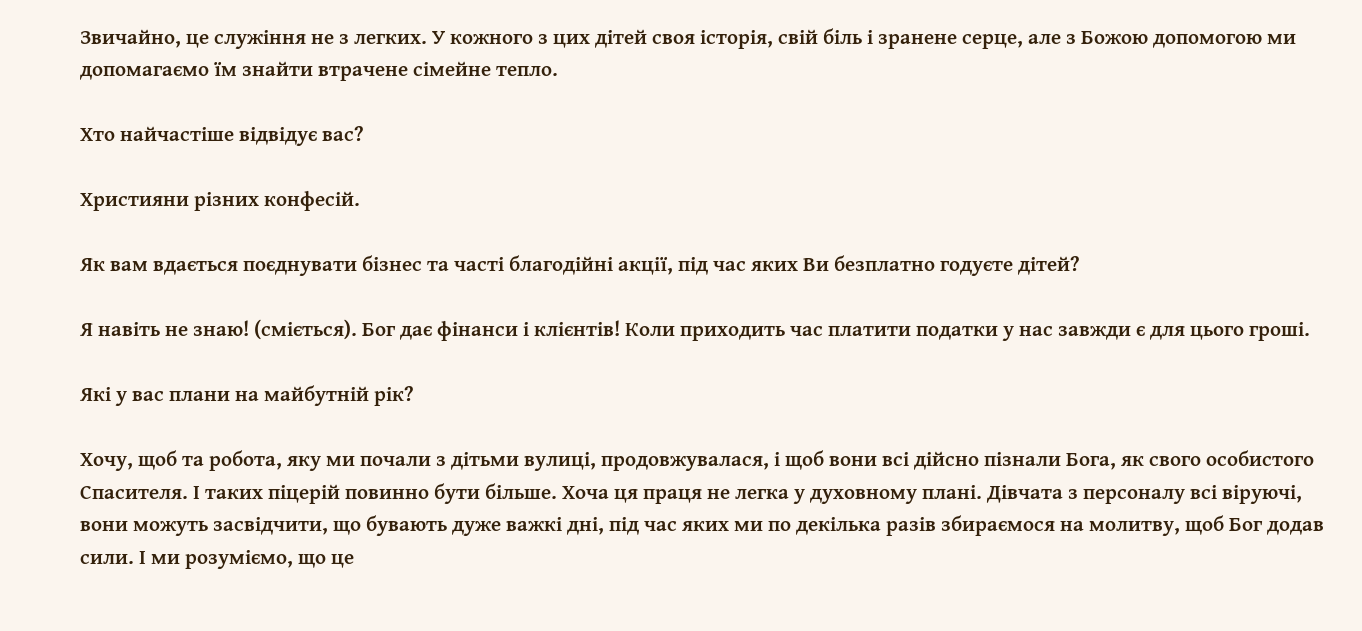Звичайно, це служіння не з легких. У кожного з цих дітей своя історія, свій біль і зранене серце, але з Божою допомогою ми допомагаємо їм знайти втрачене сімейне тепло.

Хто найчастіше відвідує вас?

Християни різних конфесій.

Як вам вдається поєднувати бізнес та часті благодійні акції, під час яких Ви безплатно годуєте дітей?

Я навіть не знаю! (сміється). Бог дає фінанси і клієнтів! Коли приходить час платити податки у нас завжди є для цього гроші.

Які у вас плани на майбутній рік?

Хочу, щоб та робота, яку ми почали з дітьми вулиці, продовжувалася, і щоб вони всі дійсно пізнали Бога, як свого особистого Спасителя. І таких піцерій повинно бути більше. Хоча ця праця не легка у духовному плані. Дівчата з персоналу всі віруючі, вони можуть засвідчити, що бувають дуже важкі дні, під час яких ми по декілька разів збираємося на молитву, щоб Бог додав сили. І ми розуміємо, що це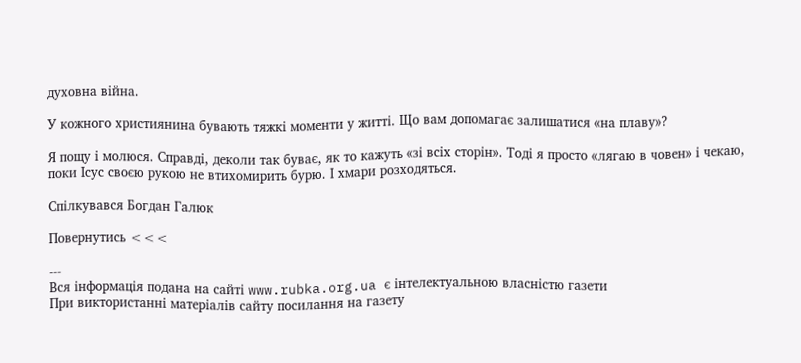духовна війна.

У кожного християнина бувають тяжкі моменти у житті. Що вам допомагає залишатися «на плаву»?

Я пощу і молюся. Справді, деколи так буває, як то кажуть «зі всіх сторін». Тоді я просто «лягаю в човен» і чекаю, поки Ісус своєю рукою не втихомирить бурю. І хмари розходяться.

Спілкувався Богдан Галюк

Повернутись <<<

---
Вся інформація подана на сайті www.rubka.org.ua є інтелектуальною власністю газети
При виктористанні матеріалів сайту посилання на газету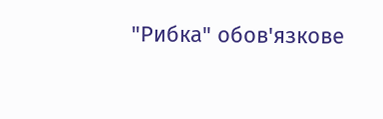"Рибка" обов'язкове